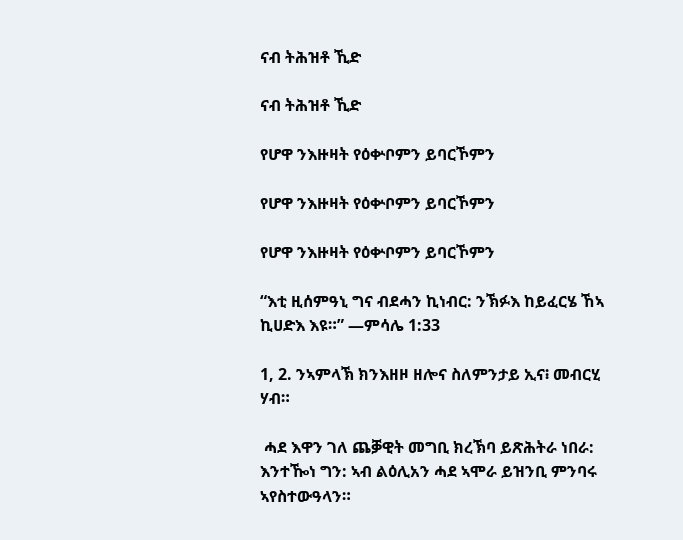ናብ ትሕዝቶ ኺድ

ናብ ትሕዝቶ ኺድ

የሆዋ ንእዙዛት የዕቍቦምን ይባርኾምን

የሆዋ ንእዙዛት የዕቍቦምን ይባርኾምን

የሆዋ ንእዙዛት የዕቍቦምን ይባርኾምን

“እቲ ዚሰምዓኒ ግና ብደሓን ኪነብር: ንኽፉእ ከይፈርሄ ኸኣ ኪሀድእ እዩ።” —ምሳሌ 1:33

1, 2. ንኣምላኽ ክንእዘዞ ዘሎና ስለምንታይ ኢና፧ መብርሂ ሃብ።

 ሓደ እዋን ገለ ጨቓዊት መግቢ ክረኽባ ይጽሕትራ ነበራ: እንተዀነ ግን: ኣብ ልዕሊአን ሓደ ኣሞራ ይዝንቢ ምንባሩ ኣየስተውዓላን።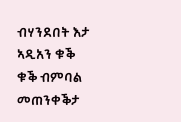ብሃንደበት እታ ኣዲአን ቁቕ ቁቕ ብምባል መጠንቀቕታ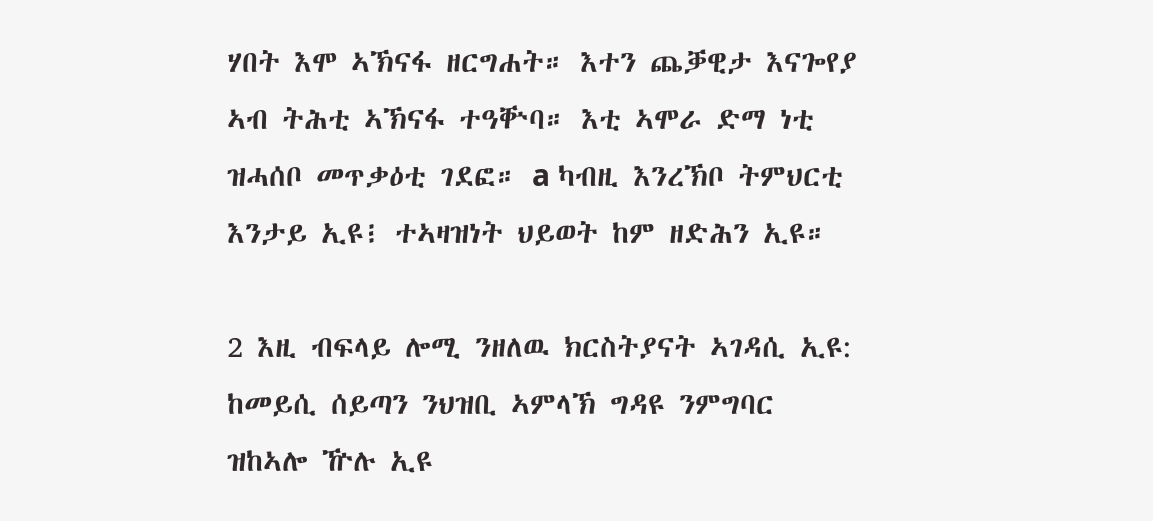ሃበት እሞ ኣኽናፋ ዘርግሐት። እተን ጨቓዊታ እናጐየያ ኣብ ትሕቲ ኣኽናፋ ተዓቝባ። እቲ ኣሞራ ድማ ነቲ ዝሓሰቦ መጥቃዕቲ ገደፎ። a ካብዚ እንረኽቦ ትምህርቲ እንታይ ኢዩ፧ ተኣዛዝነት ህይወት ከም ዘድሕን ኢዩ።

2 እዚ ብፍላይ ሎሚ ንዘለዉ ክርስትያናት ኣገዳሲ ኢዩ: ከመይሲ ሰይጣን ንህዝቢ ኣምላኽ ግዳዩ ንምግባር ዝከኣሎ ዅሉ ኢዩ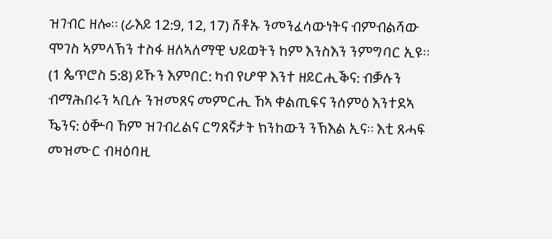ዝገብር ዘሎ። (ራእይ 12:9, 12, 17) ሸቶኡ ንመንፈሳውነትና ብምብልሻው ሞገስ ኣምላኽን ተስፋ ዘለኣለማዊ ህይወትን ከም እንስእን ንምግባር ኢዩ። (1 ጴጥሮስ 5:8) ይኹን እምበር: ካብ የሆዋ እንተ ዘይርሒቕና: ብቓሉን ብማሕበሩን ኣቢሉ ንዝመጸና መምርሒ ኸኣ ቀልጢፍና ንሰምዕ እንተደኣ ዄንና: ዕቝባ ኸም ዝገብረልና ርግጸኛታት ክንከውን ንኽእል ኢና። እቲ ጸሓፍ መዝሙር ብዛዕባዚ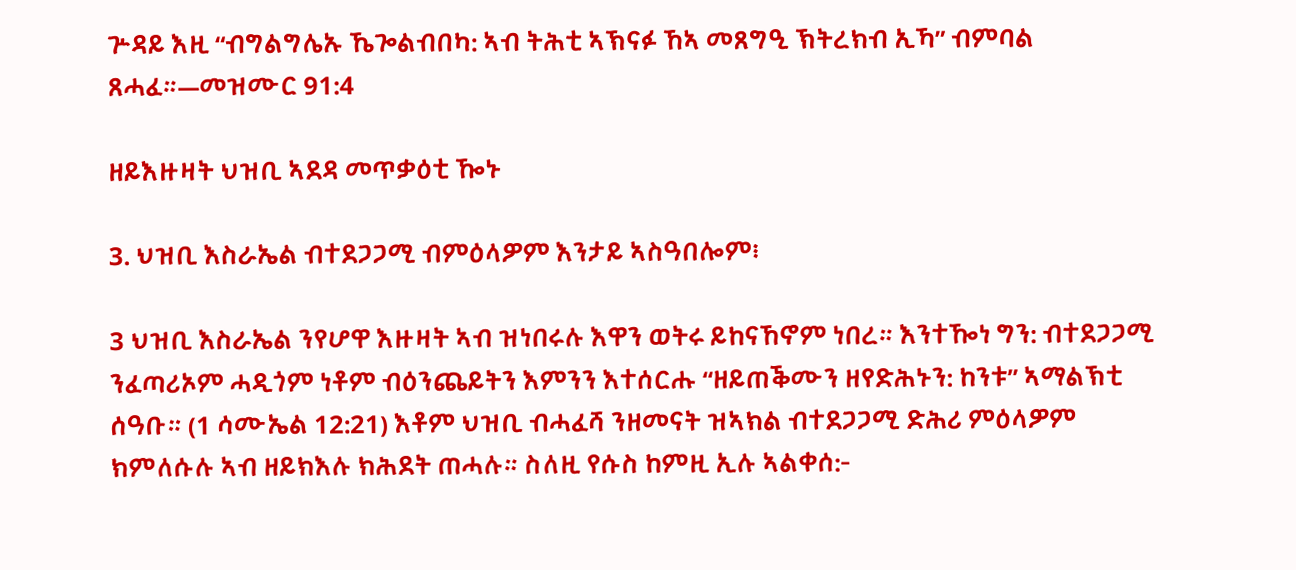ጕዳይ እዚ “ብግልግሌኡ ኼጐልብበካ: ኣብ ትሕቲ ኣኽናፉ ኸኣ መጸግዒ ኽትረክብ ኢኻ” ብምባል ጸሓፈ።—መዝሙር 91:4

ዘይእዙዛት ህዝቢ ኣደዳ መጥቃዕቲ ዀኑ

3. ህዝቢ እስራኤል ብተደጋጋሚ ብምዕላዎም እንታይ ኣስዓበሎም፧

3 ህዝቢ እስራኤል ንየሆዋ እዙዛት ኣብ ዝነበሩሉ እዋን ወትሩ ይከናኸኖም ነበረ። እንተዀነ ግን: ብተደጋጋሚ ንፈጣሪኦም ሓዲጎም ነቶም ብዕንጨይትን እምንን እተሰርሑ “ዘይጠቕሙን ዘየድሕኑን: ከንቱ” ኣማልኽቲ ሰዓቡ። (1 ሳሙኤል 12:21) እቶም ህዝቢ ብሓፈሻ ንዘመናት ዝኣክል ብተደጋጋሚ ድሕሪ ምዕላዎም ክምለሱሉ ኣብ ዘይክእሉ ክሕደት ጠሓሉ። ስለዚ የሱስ ከምዚ ኢሉ ኣልቀሰ:-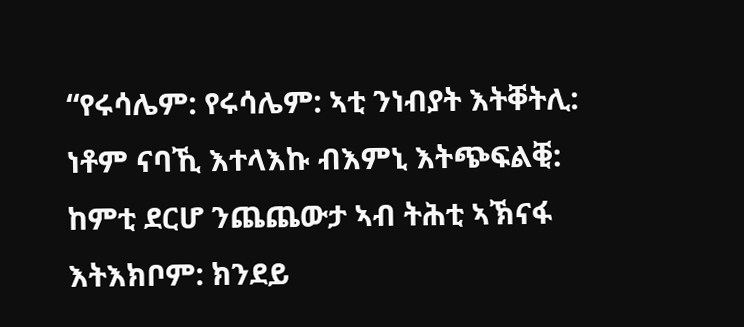“የሩሳሌም: የሩሳሌም: ኣቲ ንነብያት እትቐትሊ: ነቶም ናባኺ እተላእኩ ብእምኒ እትጭፍልቒ: ከምቲ ደርሆ ንጨጨውታ ኣብ ትሕቲ ኣኽናፋ እትእክቦም: ክንደይ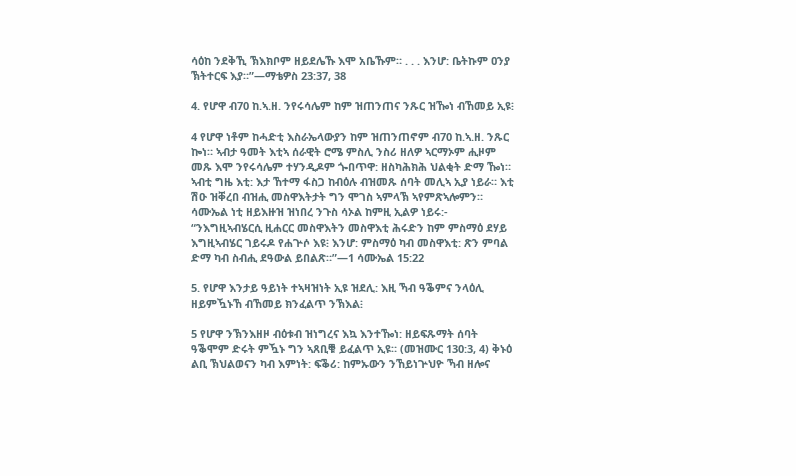ሳዕከ ንደቅኺ ኽእክቦም ዘይደሌኹ እሞ አቤኹም። . . . እንሆ: ቤትኩም ዐንያ ኽትተርፍ እያ።”—ማቴዎስ 23:37, 38

4. የሆዋ ብ70 ከ.ኣ.ዘ. ንየሩሳሌም ከም ዝጠንጠና ንጹር ዝዀነ ብኸመይ ኢዩ፧

4 የሆዋ ነቶም ከሓድቲ እስራኤላውያን ከም ዝጠንጠኖም ብ70 ከ.ኣ.ዘ. ንጹር ኰነ። ኣብታ ዓመት እቲኣ ሰራዊት ሮሜ ምስሊ ንስሪ ዘለዎ ኣርማኦም ሒዞም መጹ እሞ ንየሩሳሌም ተሃንዲዶም ጐበጥዋ: ዘስካሕክሕ ህልቂት ድማ ዀነ። ኣብቲ ግዜ እቲ: እታ ኸተማ ፋስጋ ከብዕሉ ብዝመጹ ሰባት መሊኣ ኢያ ነይራ። እቲ ሽዑ ዝቐረበ ብዝሒ መስዋእትታት ግን ሞገስ ኣምላኽ ኣየምጽኣሎምን። ሳሙኤል ነቲ ዘይእዙዝ ዝነበረ ንጉስ ሳኦል ከምዚ ኢልዎ ነይሩ:- “ንእግዚኣብሄርሲ ዚሐርር መስዋእትን መስዋእቲ ሕሩድን ከም ምስማዕ ደሃይ እግዚኣብሄር ገይሩዶ የሐጕሶ እዩ፧ እንሆ: ምስማዕ ካብ መስዋእቲ: ጽን ምባል ድማ ካብ ስብሒ ደዓውል ይበልጽ።”—1 ሳሙኤል 15:22

5. የሆዋ እንታይ ዓይነት ተኣዛዝነት ኢዩ ዝደሊ: እዚ ኻብ ዓቕምና ንላዕሊ ዘይምዃኑኸ ብኸመይ ክንፈልጥ ንኽእል፧

5 የሆዋ ንኽንእዘዞ ብዕቱብ ዝነግረና እኳ እንተዀነ: ዘይፍጹማት ሰባት ዓቕሞም ድሩት ምዃኑ ግን ኣጸቢቑ ይፈልጥ ኢዩ። (መዝሙር 130:3, 4) ቅኑዕ ልቢ ኽህልወናን ካብ እምነት: ፍቕሪ: ከምኡውን ንኸይነጕህዮ ኻብ ዘሎና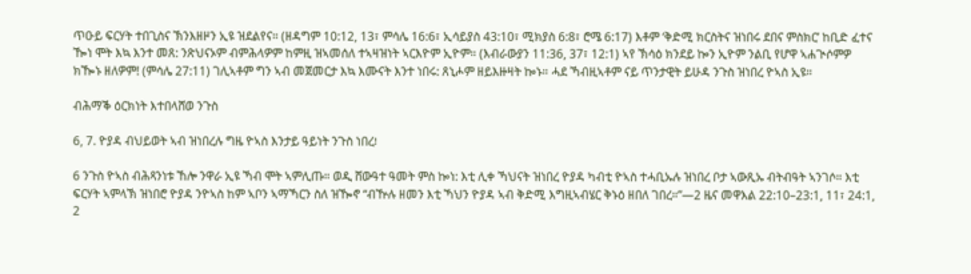ጥዑይ ፍርሃት ተበጊስና ኽንእዘዞን ኢዩ ዝደልየና። (ዘዳግም 10:12, 13፣ ምሳሌ 16:6፣ ኢሳይያስ 43:10፣ ሚክያስ 6:8፣ ሮሜ 6:17) እቶም ‘ቅድሚ ክርስትና ዝነበሩ ደበና ምስክር’ ከቢድ ፈተና ዀነ ሞት እኳ እንተ መጸ: ንጽህናኦም ብምሕላዎም ከምዚ ዝኣመሰለ ተኣዛዝነት ኣርእዮም ኢዮም። (እብራውያን 11:36, 37፣ 12:1) ኣየ ኽሳዕ ክንደይ ኰን ኢዮም ንልቢ የሆዋ ኣሐጒሶምዎ ክዀኑ ዘለዎም! (ምሳሌ 27:11) ገሊኣቶም ግን ኣብ መጀመርታ እኳ እሙናት እንተ ነበሩ: ጸኒሖም ዘይእዙዛት ኰኑ። ሓደ ኻብዚኣቶም ናይ ጥንታዊት ይሁዳ ንጉስ ዝነበረ ዮኣስ ኢዩ።

ብሕማቕ ዕርክነት እተበላሸወ ንጉስ

6, 7. ዮያዳ ብህይወት ኣብ ዝነበረሉ ግዜ ዮኣስ እንታይ ዓይነት ንጉስ ነበረ፧

6 ንጉስ ዮኣስ ብሕጻንነቱ ኸሎ ንዋራ ኢዩ ኻብ ሞት ኣምሊጡ። ወዲ ሸውዓተ ዓመት ምስ ኰነ: እቲ ሊቀ ኻህናት ዝነበረ ዮያዳ ካብቲ ዮኣስ ተሓቢኡሉ ዝነበረ ቦታ ኣውጺኡ ብትብዓት ኣንገሶ። እቲ ፍርሃት ኣምላኽ ዝነበሮ ዮያዳ ንዮኣስ ከም ኣቦን ኣማኻርን ስለ ዝዀኖ “ብዅሉ ዘመን እቲ ኻህን ዮያዳ ኣብ ቅድሚ እግዚኣብሄር ቅኑዕ ዘበለ ገበረ።”—2 ዜና መዋእል 22:10–23:1, 11፣ 24:1, 2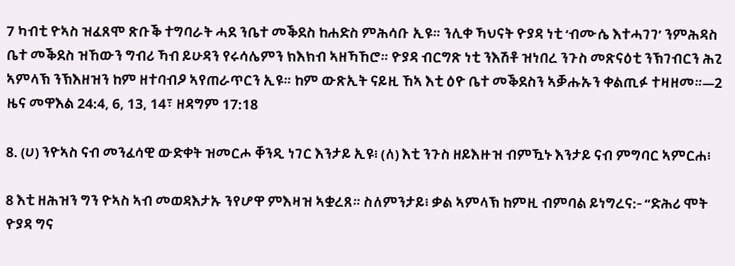7 ካብቲ ዮኣስ ዝፈጸሞ ጽቡቕ ተግባራት ሓደ ንቤተ መቕደስ ከሐድስ ምሕሳቡ ኢዩ። ንሊቀ ኻህናት ዮያዳ ነቲ ‘ብሙሴ እተሓገገ’ ንምሕዳስ ቤተ መቕደስ ዝኸውን ግብሪ ኻብ ይሁዳን የሩሳሌምን ክእክብ ኣዘኻኸሮ። ዮያዳ ብርግጽ ነቲ ንእሽቶ ዝነበረ ንጉስ መጽናዕቲ ንኽገብርን ሕጊ ኣምላኽ ንኽእዘዝን ከም ዘተባብዖ ኣየጠራጥርን ኢዩ። ከም ውጽኢት ናይዚ ኸኣ እቲ ዕዮ ቤተ መቕደስን ኣቓሑኡን ቀልጢፉ ተዛዘመ።—2 ዜና መዋእል 24:4, 6, 13, 14፣ ዘዳግም 17:18

8. (ሀ) ንዮኣስ ናብ መንፈሳዊ ውድቀት ዝመርሖ ቐንዲ ነገር እንታይ ኢዩ፧ (ለ) እቲ ንጉስ ዘይእዙዝ ብምዃኑ እንታይ ናብ ምግባር ኣምርሐ፧

8 እቲ ዘሕዝን ግን ዮኣስ ኣብ መወዳእታኡ ንየሆዋ ምእዛዝ ኣቋረጸ። ስለምንታይ፧ ቃል ኣምላኽ ከምዚ ብምባል ይነግረና:- “ድሕሪ ሞት ዮያዳ ግና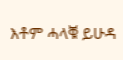እቶም ሓላቑ ይሁዳ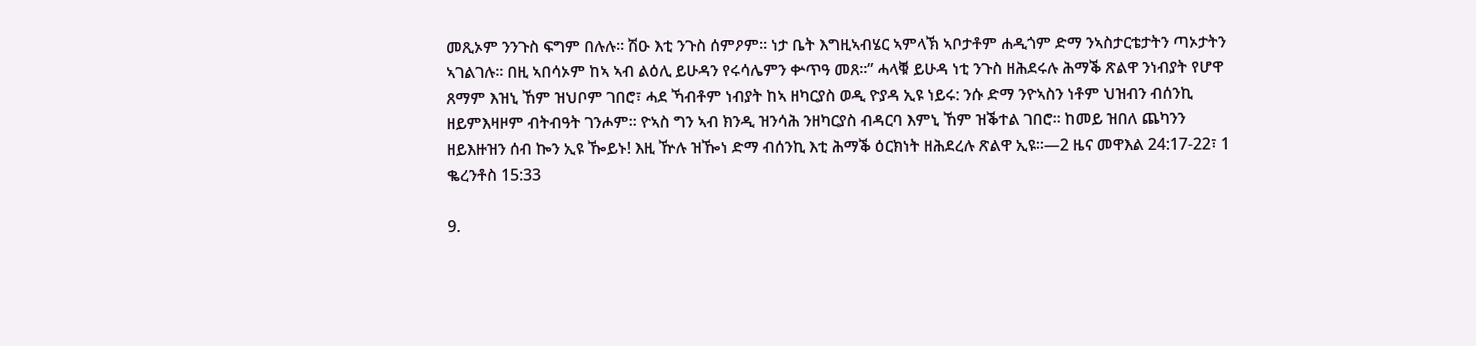መጺኦም ንንጉስ ፍግም በሉሉ። ሽዑ እቲ ንጉስ ሰምዖም። ነታ ቤት እግዚኣብሄር ኣምላኽ ኣቦታቶም ሐዲጎም ድማ ንኣስታርቴታትን ጣኦታትን ኣገልገሉ። በዚ ኣበሳኦም ከኣ ኣብ ልዕሊ ይሁዳን የሩሳሌምን ቍጥዓ መጸ።” ሓላቑ ይሁዳ ነቲ ንጉስ ዘሕደሩሉ ሕማቕ ጽልዋ ንነብያት የሆዋ ጸማም እዝኒ ኸም ዝህቦም ገበሮ፣ ሓደ ኻብቶም ነብያት ከኣ ዘካርያስ ወዲ ዮያዳ ኢዩ ነይሩ: ንሱ ድማ ንዮኣስን ነቶም ህዝብን ብሰንኪ ዘይምእዛዞም ብትብዓት ገንሖም። ዮኣስ ግን ኣብ ክንዲ ዝንሳሕ ንዘካርያስ ብዳርባ እምኒ ኸም ዝቕተል ገበሮ። ከመይ ዝበለ ጨካንን ዘይእዙዝን ሰብ ኰን ኢዩ ዀይኑ! እዚ ዅሉ ዝዀነ ድማ ብሰንኪ እቲ ሕማቕ ዕርክነት ዘሕደረሉ ጽልዋ ኢዩ።—2 ዜና መዋእል 24:17-22፣ 1 ቈረንቶስ 15:33

9.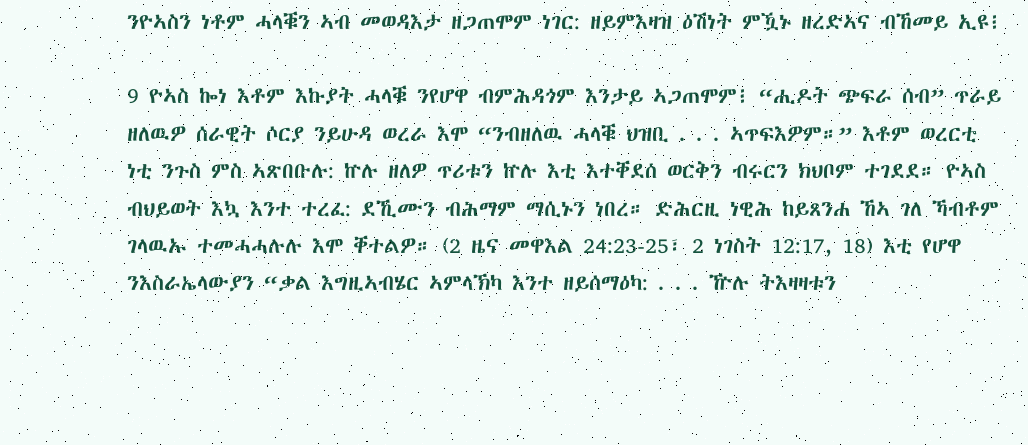ንዮኣስን ነቶም ሓላቑን ኣብ መወዳእታ ዘጋጠሞም ነገር: ዘይምእዛዝ ዕሽነት ምዃኑ ዘረድኣና ብኸመይ ኢዩ፧

9 ዮኣስ ኰነ እቶም እኩያት ሓላቑ ንየሆዋ ብምሕዳጎም እንታይ ኣጋጠሞም፧ “ሒዶት ጭፍራ ሰብ” ጥራይ ዘለዉዎ ሰራዊት ሶርያ ንይሁዳ ወረራ እሞ “ንብዘለዉ ሓላቑ ህዝቢ . . . ኣጥፍእዎም።” እቶም ወረርቲ ነቲ ንጉስ ምስ ኣጽበቡሉ: ኵሉ ዘለዎ ጥሪቱን ኵሉ እቲ እተቐደሰ ወርቅን ብሩርን ክህቦም ተገደደ። ዮኣስ ብህይወት እኳ እንተ ተረፈ: ደኺሙን ብሕማም ማሲኑን ነበረ። ድሕርዚ ነዊሕ ከይጸንሐ ኸኣ ገለ ኻብቶም ገላዉኡ ተመሓሓሉሉ እሞ ቐተልዎ። (2 ዜና መዋእል 24:23-25፣ 2 ነገስት 12:17, 18) እቲ የሆዋ ንእስራኤላውያን “ቃል እግዚኣብሄር ኣምላኽካ እንተ ዘይሰማዕካ: . . . ዅሉ ትእዛዛቱን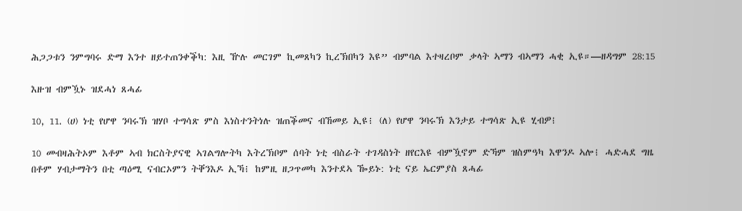ሕጋጋቱን ንምግባሩ ድማ እንተ ዘይተጠንቀቕካ: እዚ ዅሉ መርገም ኪመጸካን ኪረኽበካን እዩ” ብምባል እተዛረቦም ቃላት ኣማን ብኣማን ሓቂ ኢዩ።—ዘዳግም 28:15

እዙዝ ብምዃኑ ዝደሓነ ጸሓፊ

10, 11. (ሀ) ነቲ የሆዋ ንባሩኽ ዝሃቦ ተግሳጽ ምስ እነስተንትነሉ ዝጠቕመና ብኸመይ ኢዩ፧ (ለ) የሆዋ ንባሩኽ እንታይ ተግሳጽ ኢዩ ሂብዎ፧

10 መብዛሕትኦም እቶም ኣብ ክርስትያናዊ ኣገልግሎትካ እትረኽቦም ሰባት ነቲ ብስራት ተገዳስነት ዘየርእዩ ብምዃኖም ድኻም ዝስምዓካ እዋንዶ ኣሎ፧ ሓድሓደ ግዜ በቶም ሃብታማትን በቲ ጣዕሚ ናብርኦምን ትቐንእዶ ኢኻ፧ ከምዚ ዘጋጥመካ እንተደኣ ዀይኑ: ነቲ ናይ ኤርምያስ ጸሓፊ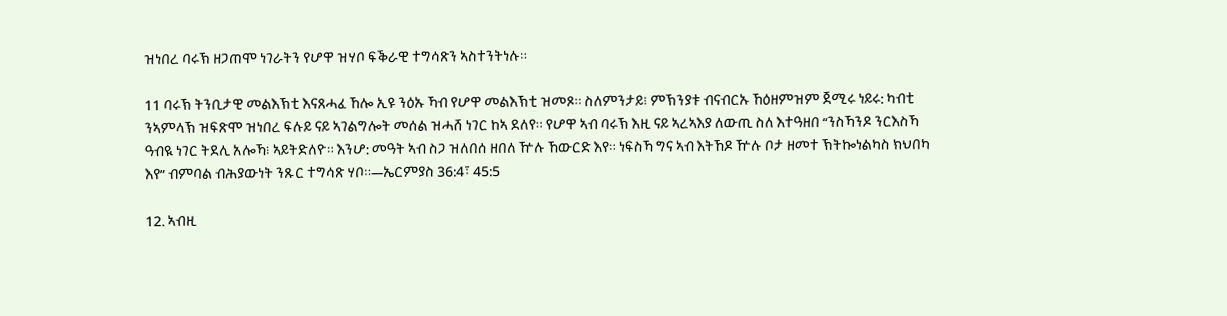ዝነበረ ባሩኽ ዘጋጠሞ ነገራትን የሆዋ ዝሃቦ ፍቕራዊ ተግሳጽን ኣስተንትነሉ።

11 ባሩኽ ትንቢታዊ መልእኽቲ እናጸሓፈ ኸሎ ኢዩ ንዕኡ ኻብ የሆዋ መልእኽቲ ዝመጾ። ስለምንታይ፧ ምኽንያቱ ብናብርኡ ኸዕዘምዝም ጀሚሩ ነይሩ: ካብቲ ንኣምላኽ ዝፍጽሞ ዝነበረ ፍሉይ ናይ ኣገልግሎት መሰል ዝሓሸ ነገር ከኣ ደለየ። የሆዋ ኣብ ባሩኽ እዚ ናይ ኣረኣእያ ለውጢ ስለ እተዓዘበ “ንስኻንዶ ንርእስኻ ዓብዪ ነገር ትደሊ አሎኻ፧ ኣይትድለዮ። እንሆ: መዓት ኣብ ስጋ ዝለበሰ ዘበለ ዅሉ ኸውርድ እየ። ነፍስኻ ግና ኣብ እትኸዶ ዅሉ ቦታ ዘመተ ኽትኰነልካስ ክህበካ እየ” ብምባል ብሕያውነት ንጹር ተግሳጽ ሃቦ።—ኤርምያስ 36:4፣ 45:5

12. ኣብዚ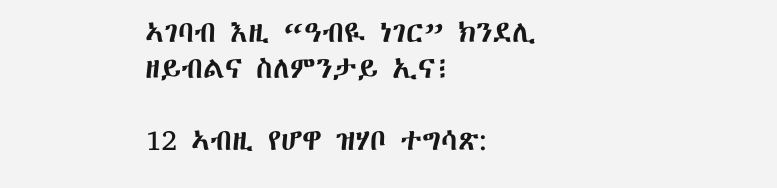ኣገባብ እዚ “ዓብዪ ነገር” ክንደሊ ዘይብልና ስለምንታይ ኢና፧

12 ኣብዚ የሆዋ ዝሃቦ ተግሳጽ: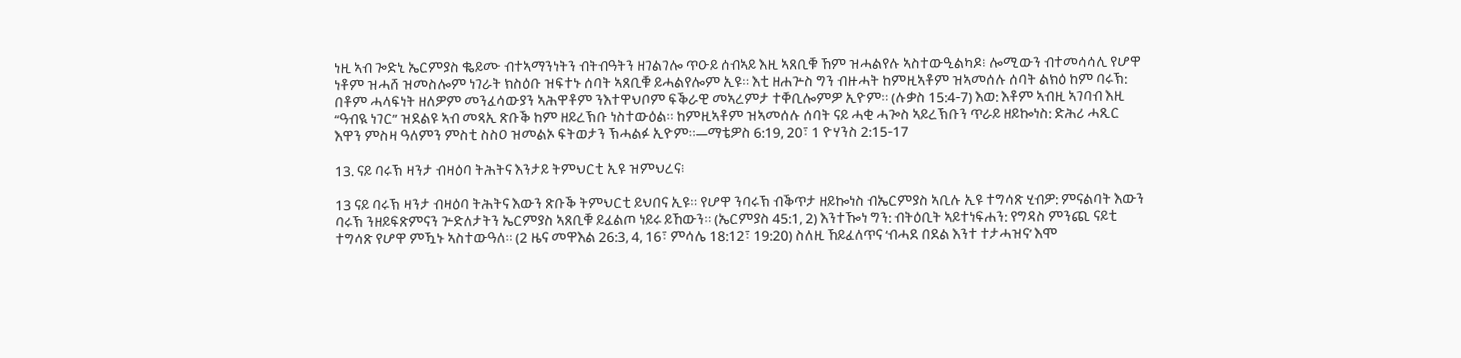ነዚ ኣብ ጐድኒ ኤርምያስ ቈይሙ ብተኣማንነትን ብትብዓትን ዘገልገሎ ጥዑይ ሰብኣይ እዚ ኣጸቢቑ ኸም ዝሓልየሉ ኣስተውዒልካዶ፧ ሎሚውን ብተመሳሳሊ የሆዋ ነቶም ዝሓሸ ዝመስሎም ነገራት ክስዕቡ ዝፍተኑ ሰባት ኣጸቢቑ ይሓልየሎም ኢዩ። እቲ ዘሐጕስ ግን ብዙሓት ከምዚኣቶም ዝኣመሰሉ ሰባት ልክዕ ከም ባሩኽ: በቶም ሓላፍነት ዘለዎም መንፈሳውያን ኣሕዋቶም ንእተዋህቦም ፍቕራዊ መኣረምታ ተቐቢሎምዎ ኢዮም። (ሉቃስ 15:4-7) እወ: እቶም ኣብዚ ኣገባብ እዚ “ዓብዪ ነገር” ዝደልዩ ኣብ መጻኢ ጽቡቕ ከም ዘይረኽቡ ነስተውዕል። ከምዚኣቶም ዝኣመሰሉ ሰባት ናይ ሓቂ ሓጐስ ኣይረኽቡን ጥራይ ዘይኰነስ: ድሕሪ ሓጺር እዋን ምስዛ ዓለምን ምስቲ ስስዐ ዝመልኦ ፍትወታን ኽሓልፉ ኢዮም።—ማቴዎስ 6:19, 20፣ 1 ዮሃንስ 2:15-17

13. ናይ ባሩኽ ዛንታ ብዛዕባ ትሕትና እንታይ ትምህርቲ ኢዩ ዝምህረና፧

13 ናይ ባሩኽ ዛንታ ብዛዕባ ትሕትና እውን ጽቡቕ ትምህርቲ ይህበና ኢዩ። የሆዋ ንባሩኽ ብቕጥታ ዘይኰነስ ብኤርምያስ ኣቢሉ ኢዩ ተግሳጽ ሂብዎ: ምናልባት እውን ባሩኽ ንዘይፍጽምናን ጕድለታትን ኤርምያስ ኣጸቢቑ ይፈልጦ ነይሩ ይኸውን። (ኤርምያስ 45:1, 2) እንተዀነ ግን: ብትዕቢት ኣይተነፍሐን: የግዳስ ምንጪ ናይቲ ተግሳጽ የሆዋ ምዃኑ ኣስተውዓለ። (2 ዜና መዋእል 26:3, 4, 16፣ ምሳሌ 18:12፣ 19:20) ስለዚ ኸይፈለጥና ‘ብሓደ በደል እንተ ተታሓዝና’ እሞ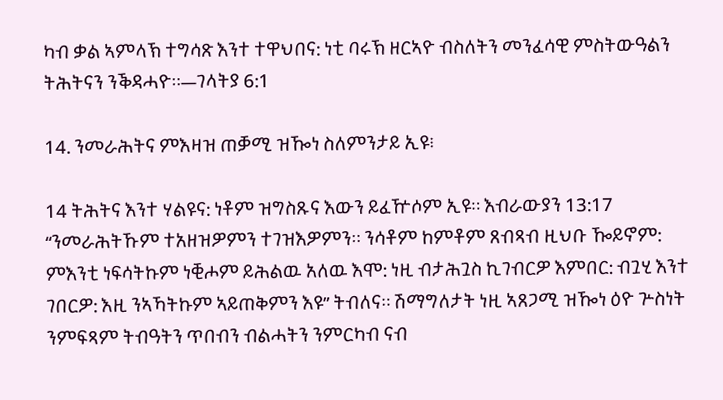ካብ ቃል ኣምላኽ ተግሳጽ እንተ ተዋህበና: ነቲ ባሩኽ ዘርኣዮ ብስለትን መንፈሳዊ ምስትውዓልን ትሕትናን ንቕዳሓዮ።—ገላትያ 6:1

14. ንመራሕትና ምእዛዝ ጠቓሚ ዝዀነ ስለምንታይ ኢዩ፧

14 ትሕትና እንተ ሃልዩና: ነቶም ዝግስጹና እውን ይፈዅሶም ኢዩ። እብራውያን 13:17 “ንመራሕትኹም ተአዘዝዎምን ተገዝእዎምን። ንሳቶም ከምቶም ጸብጻብ ዚህቡ ዀይኖም: ምእንቲ ነፍሳትኩም ነቒሖም ይሕልዉ አለዉ እሞ: ነዚ ብታሕጓስ ኪገብርዎ እምበር: ብጓሂ እንተ ገበርዎ: እዚ ንኣኻትኩም ኣይጠቅምን እዩ” ትብለና። ሽማግለታት ነዚ ኣጸጋሚ ዝዀነ ዕዮ ጕስነት ንምፍጻም ትብዓትን ጥበብን ብልሓትን ንምርካብ ናብ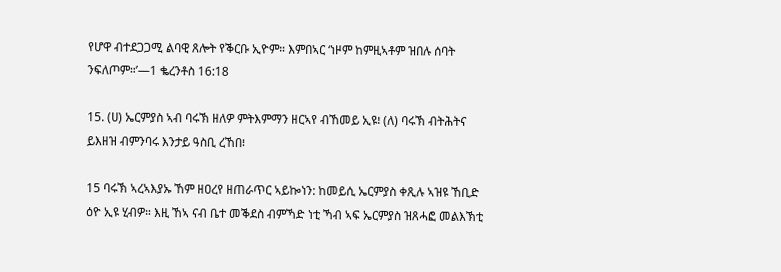የሆዋ ብተደጋጋሚ ልባዊ ጸሎት የቕርቡ ኢዮም። እምበኣር ‘ነዞም ከምዚኣቶም ዝበሉ ሰባት ንፍለጦም።’—1 ቈረንቶስ 16:18

15. (ሀ) ኤርምያስ ኣብ ባሩኽ ዘለዎ ምትእምማን ዘርኣየ ብኸመይ ኢዩ፧ (ለ) ባሩኽ ብትሕትና ይእዘዝ ብምንባሩ እንታይ ዓስቢ ረኸበ፧

15 ባሩኽ ኣረኣእያኡ ኸም ዘዐረየ ዘጠራጥር ኣይኰነን: ከመይሲ ኤርምያስ ቀጺሉ ኣዝዩ ኸቢድ ዕዮ ኢዩ ሂብዎ። እዚ ኸኣ ናብ ቤተ መቕደስ ብምኻድ ነቲ ኻብ ኣፍ ኤርምያስ ዝጸሓፎ መልእኽቲ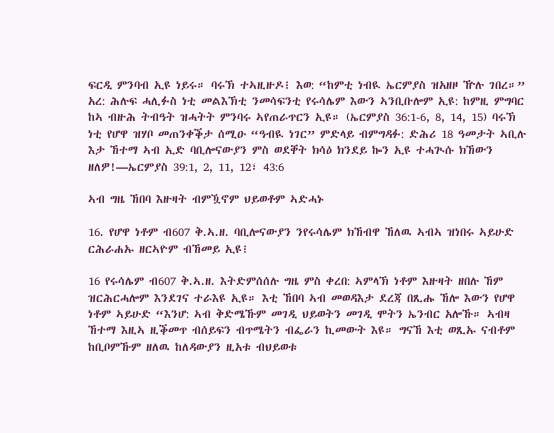ፍርዲ ምንባብ ኢዩ ነይሩ። ባሩኽ ተኣዚዙዶ፧ እወ: “ከምቲ ነብዪ ኤርምያስ ዝአዘዞ ዅሉ ገበረ።” አረ: ሕሉፍ ሓሊፉስ ነቲ መልእኽቲ ንመሳፍንቲ የሩሳሌም እውን ኣንቢቡሎም ኢዩ: ከምዚ ምግባር ከኣ ብዙሕ ትብዓት ዝሓትት ምንባሩ ኣየጠራጥርን ኢዩ። (ኤርምያስ 36:1-6, 8, 14, 15) ባሩኽ ነቲ የሆዋ ዝሃቦ መጠንቀቕታ ሰሚዑ “ዓብዪ ነገር” ምድላይ ብምግዳፉ: ድሕሪ 18 ዓመታት ኣቢሉ እታ ኸተማ ኣብ ኢድ ባቢሎናውያን ምስ ወደቐት ክሳዕ ክንደይ ኰን ኢዩ ተሓጒሱ ክኸውን ዘለዎ!—ኤርምያስ 39:1, 2, 11, 12፣ 43:6

ኣብ ግዜ ኸበባ እዙዛት ብምዃኖም ህይወቶም ኣድሓኑ

16. የሆዋ ነቶም ብ607 ቅ.ኣ.ዘ. ባቢሎናውያን ንየሩሳሌም ክኸብዋ ኸለዉ ኣብኣ ዝነበሩ ኣይሁድ ርሕራሐኡ ዘርኣዮም ብኸመይ ኢዩ፧

16 የሩሳሌም ብ607 ቅ.ኣ.ዘ. እትድምሰሰሉ ግዜ ምስ ቀረበ: ኣምላኽ ነቶም እዙዛት ዘበሉ ኸም ዝርሕርሓሎም እንደገና ተራእዩ ኢዩ። እቲ ኸበባ ኣብ መወዳእታ ደረጃ በጺሑ ኸሎ እውን የሆዋ ነቶም ኣይሁድ “እንሆ: ኣብ ቅድሜኹም መገዲ ህይወትን መገዲ ሞትን ኤንብር አሎኹ። ኣብዛ ኸተማ እዚኣ ዚቕመጥ ብሰይፍን ብጥሜትን ብፌራን ኪመውት እዩ። ግናኸ እቲ ወጺኡ ናብቶም ከቢቦምኹም ዘለዉ ከለዳውያን ዚአቱ ብህይወቱ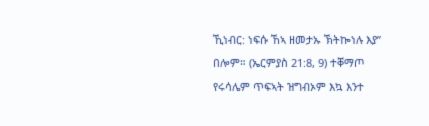ኺነብር: ነፍሱ ኸኣ ዘመታኡ ኽትኰነሉ እያ” በሎም። (ኤርምያስ 21:8, 9) ተቐማጦ የሩሳሌም ጥፍኣት ዝግብኦም እኳ እንተ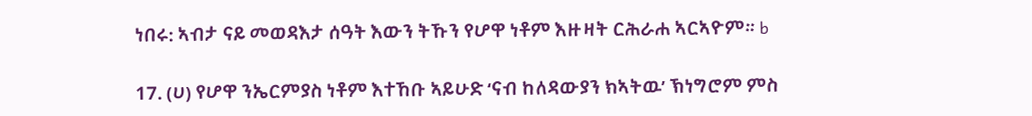ነበሩ: ኣብታ ናይ መወዳእታ ሰዓት እውን ትኹን የሆዋ ነቶም እዙዛት ርሕራሐ ኣርኣዮም። b

17. (ሀ) የሆዋ ንኤርምያስ ነቶም እተኸቡ ኣይሁድ ‘ናብ ከለዳውያን ክኣትዉ’ ኽነግሮም ምስ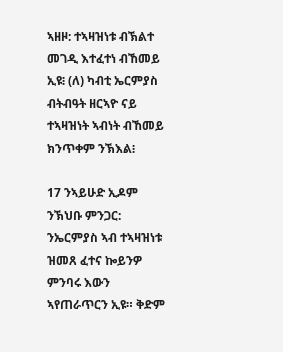ኣዘዞ: ተኣዛዝነቱ ብኽልተ መገዲ እተፈተነ ብኸመይ ኢዩ፧ (ለ) ካብቲ ኤርምያስ ብትብዓት ዘርኣዮ ናይ ተኣዛዝነት ኣብነት ብኸመይ ክንጥቀም ንኽእል፧

17 ንኣይሁድ ኢዶም ንኽህቡ ምንጋር: ንኤርምያስ ኣብ ተኣዛዝነቱ ዝመጸ ፈተና ኰይንዎ ምንባሩ እውን ኣየጠራጥርን ኢዩ። ቅድም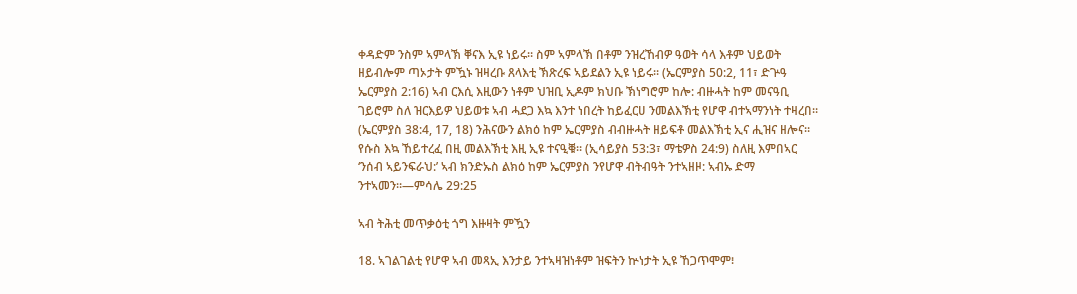ቀዳድም ንስም ኣምላኽ ቐናእ ኢዩ ነይሩ። ስም ኣምላኽ በቶም ንዝረኸብዎ ዓወት ሳላ እቶም ህይወት ዘይብሎም ጣኦታት ምዃኑ ዝዛረቡ ጸላእቲ ኽጽረፍ ኣይደልን ኢዩ ነይሩ። (ኤርምያስ 50:2, 11፣ ድጕዓ ኤርምያስ 2:16) ኣብ ርእሲ እዚውን ነቶም ህዝቢ ኢዶም ክህቡ ኽነግሮም ከሎ: ብዙሓት ከም መናዓቢ ገይሮም ስለ ዝርእይዎ ህይወቱ ኣብ ሓደጋ እኳ እንተ ነበረት ከይፈርሀ ንመልእኽቲ የሆዋ ብተኣማንነት ተዛረበ። (ኤርምያስ 38:4, 17, 18) ንሕናውን ልክዕ ከም ኤርምያስ ብብዙሓት ዘይፍቶ መልእኽቲ ኢና ሒዝና ዘሎና። የሱስ እኳ ኸይተረፈ በዚ መልእኽቲ እዚ ኢዩ ተናዒቑ። (ኢሳይያስ 53:3፣ ማቴዎስ 24:9) ስለዚ እምበኣር ‘ንሰብ ኣይንፍራህ:’ ኣብ ክንድኡስ ልክዕ ከም ኤርምያስ ንየሆዋ ብትብዓት ንተኣዘዞ: ኣብኡ ድማ ንተኣመን።—ምሳሌ 29:25

ኣብ ትሕቲ መጥቃዕቲ ጎግ እዙዛት ምዃን

18. ኣገልገልቲ የሆዋ ኣብ መጻኢ እንታይ ንተኣዛዝነቶም ዝፍትን ኵነታት ኢዩ ኸጋጥሞም፧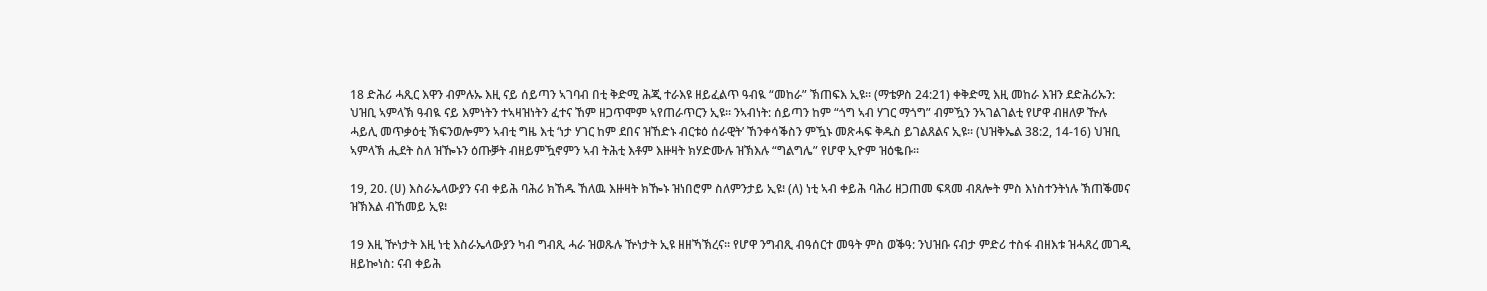18 ድሕሪ ሓጺር እዋን ብምሉኡ እዚ ናይ ሰይጣን ኣገባብ በቲ ቅድሚ ሕጂ ተራእዩ ዘይፈልጥ ዓብዪ “መከራ” ኽጠፍእ ኢዩ። (ማቴዎስ 24:21) ቀቅድሚ እዚ መከራ እዝን ደድሕሪኡን: ህዝቢ ኣምላኽ ዓብዪ ናይ እምነትን ተኣዛዝነትን ፈተና ኸም ዘጋጥሞም ኣየጠራጥርን ኢዩ። ንኣብነት: ሰይጣን ከም “ጎግ ኣብ ሃገር ማጎግ” ብምዃን ንኣገልገልቲ የሆዋ ብዘለዎ ዅሉ ሓይሊ መጥቃዕቲ ኽፍንወሎምን ኣብቲ ግዜ እቲ ‘ነታ ሃገር ከም ደበና ዝኸድኑ ብርቱዕ ሰራዊት’ ኸንቀሳቕስን ምዃኑ መጽሓፍ ቅዱስ ይገልጸልና ኢዩ። (ህዝቅኤል 38:2, 14-16) ህዝቢ ኣምላኽ ሒደት ስለ ዝዀኑን ዕጡቓት ብዘይምዃኖምን ኣብ ትሕቲ እቶም እዙዛት ክሃድሙሉ ዝኽእሉ “ግልግሌ” የሆዋ ኢዮም ዝዕቈቡ።

19, 20. (ሀ) እስራኤላውያን ናብ ቀይሕ ባሕሪ ክኸዱ ኸለዉ እዙዛት ክዀኑ ዝነበሮም ስለምንታይ ኢዩ፧ (ለ) ነቲ ኣብ ቀይሕ ባሕሪ ዘጋጠመ ፍጻመ ብጸሎት ምስ እነስተንትነሉ ኽጠቕመና ዝኽእል ብኸመይ ኢዩ፧

19 እዚ ዅነታት እዚ ነቲ እስራኤላውያን ካብ ግብጺ ሓራ ዝወጹሉ ዅነታት ኢዩ ዘዘኻኽረና። የሆዋ ንግብጺ ብዓሰርተ መዓት ምስ ወቕዓ: ንህዝቡ ናብታ ምድሪ ተስፋ ብዘእቱ ዝሓጸረ መገዲ ዘይኰነስ: ናብ ቀይሕ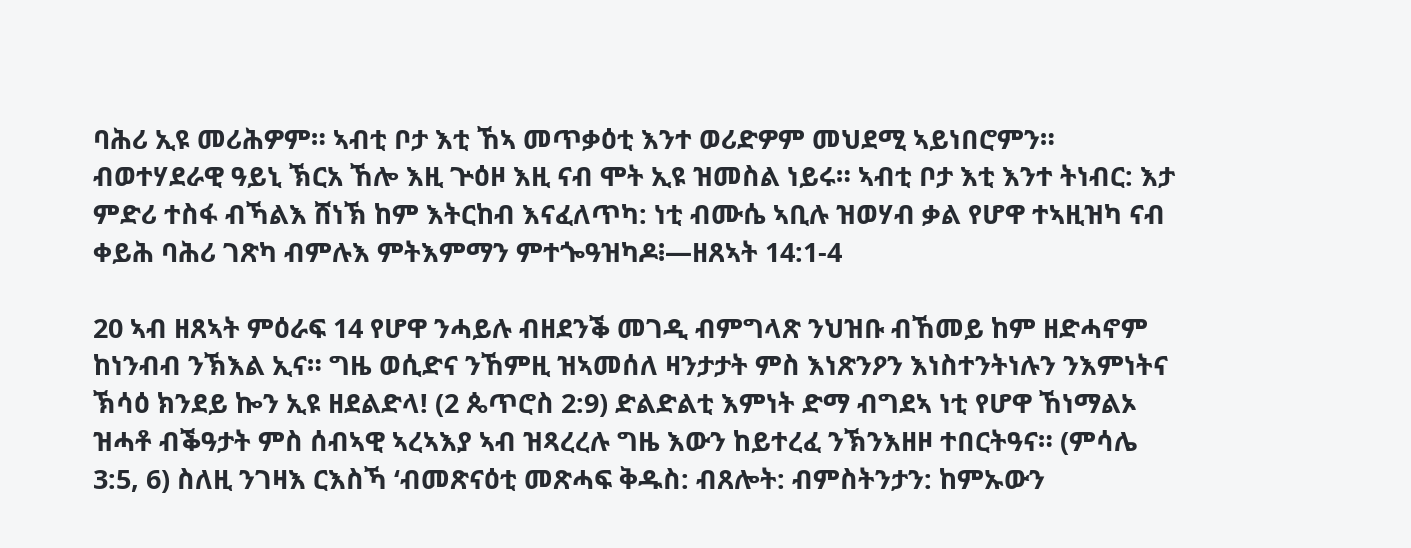ባሕሪ ኢዩ መሪሕዎም። ኣብቲ ቦታ እቲ ኸኣ መጥቃዕቲ እንተ ወሪድዎም መህደሚ ኣይነበሮምን። ብወተሃደራዊ ዓይኒ ኽርአ ኸሎ እዚ ጕዕዞ እዚ ናብ ሞት ኢዩ ዝመስል ነይሩ። ኣብቲ ቦታ እቲ እንተ ትነብር: እታ ምድሪ ተስፋ ብኻልእ ሸነኽ ከም እትርከብ እናፈለጥካ: ነቲ ብሙሴ ኣቢሉ ዝወሃብ ቃል የሆዋ ተኣዚዝካ ናብ ቀይሕ ባሕሪ ገጽካ ብምሉእ ምትእምማን ምተጐዓዝካዶ፧—ዘጸኣት 14:1-4

20 ኣብ ዘጸኣት ምዕራፍ 14 የሆዋ ንሓይሉ ብዘደንቕ መገዲ ብምግላጽ ንህዝቡ ብኸመይ ከም ዘድሓኖም ከነንብብ ንኽእል ኢና። ግዜ ወሲድና ንኸምዚ ዝኣመሰለ ዛንታታት ምስ እነጽንዖን እነስተንትነሉን ንእምነትና ኽሳዕ ክንደይ ኰን ኢዩ ዘደልድላ! (2 ጴጥሮስ 2:9) ድልድልቲ እምነት ድማ ብግደኣ ነቲ የሆዋ ኸነማልኦ ዝሓቶ ብቕዓታት ምስ ሰብኣዊ ኣረኣእያ ኣብ ዝጻረረሉ ግዜ እውን ከይተረፈ ንኽንእዘዞ ተበርትዓና። (ምሳሌ 3:5, 6) ስለዚ ንገዛእ ርእስኻ ‘ብመጽናዕቲ መጽሓፍ ቅዱስ: ብጸሎት: ብምስትንታን: ከምኡውን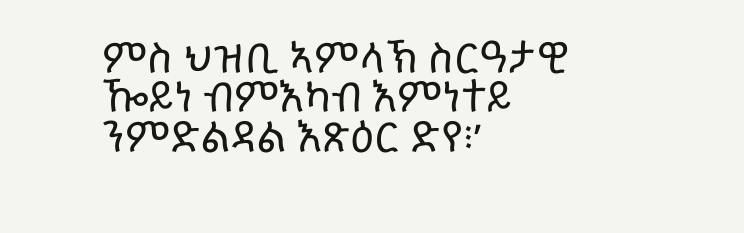ምስ ህዝቢ ኣምላኽ ስርዓታዊ ዀይነ ብምእካብ እምነተይ ንምድልዳል እጽዕር ድየ፧’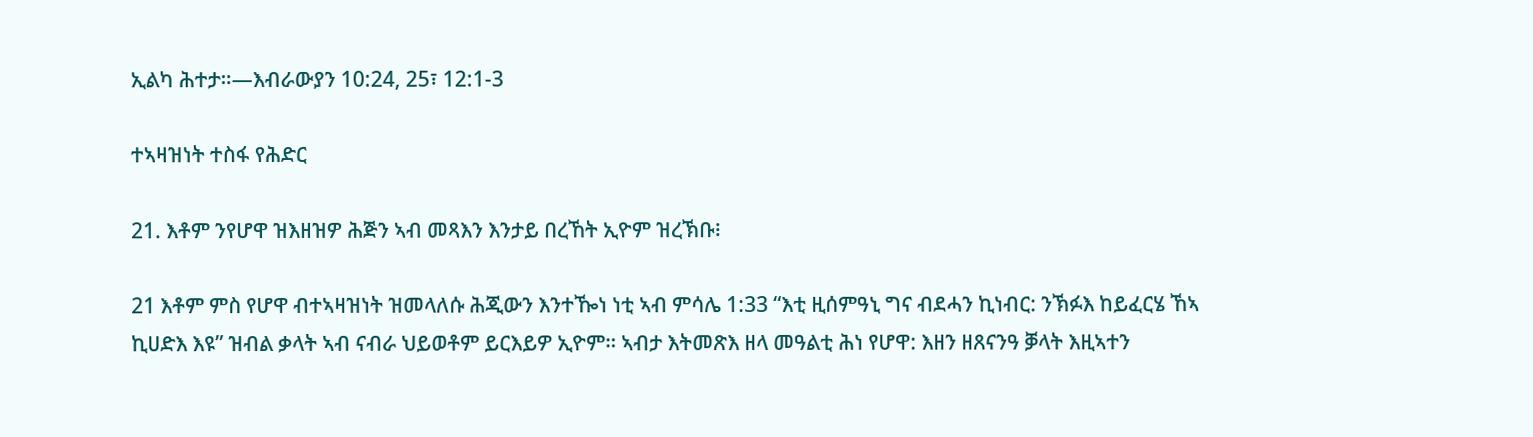ኢልካ ሕተታ።—እብራውያን 10:24, 25፣ 12:1-3

ተኣዛዝነት ተስፋ የሕድር

21. እቶም ንየሆዋ ዝእዘዝዎ ሕጅን ኣብ መጻእን እንታይ በረኸት ኢዮም ዝረኽቡ፧

21 እቶም ምስ የሆዋ ብተኣዛዝነት ዝመላለሱ ሕጂውን እንተዀነ ነቲ ኣብ ምሳሌ 1:33 “እቲ ዚሰምዓኒ ግና ብደሓን ኪነብር: ንኽፉእ ከይፈርሄ ኸኣ ኪሀድእ እዩ” ዝብል ቃላት ኣብ ናብራ ህይወቶም ይርእይዎ ኢዮም። ኣብታ እትመጽእ ዘላ መዓልቲ ሕነ የሆዋ: እዘን ዘጸናንዓ ቓላት እዚኣተን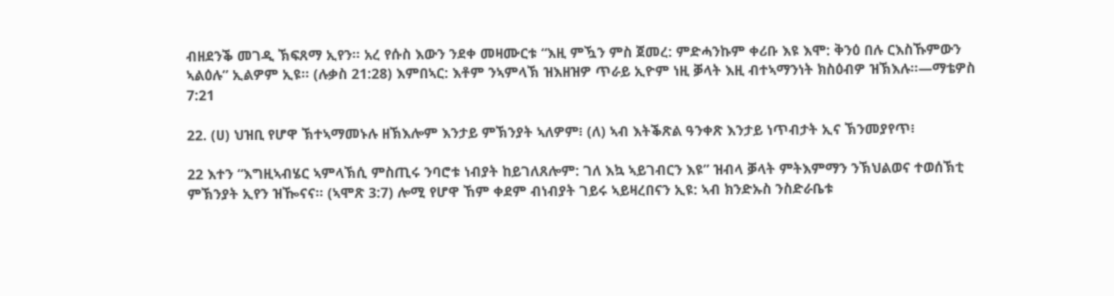ብዘደንቕ መገዲ ኽፍጸማ ኢየን። አረ የሱስ እውን ንደቀ መዛሙርቱ “እዚ ምዃን ምስ ጀመረ: ምድሓንኩም ቀሪቡ እዩ እሞ: ቅንዕ በሉ ርእስኹምውን ኣልዕሉ” ኢልዎም ኢዩ። (ሉቃስ 21:28) እምበኣር: እቶም ንኣምላኽ ዝእዘዝዎ ጥራይ ኢዮም ነዚ ቓላት እዚ ብተኣማንነት ክስዕብዎ ዝኽእሉ።—ማቴዎስ 7:21

22. (ሀ) ህዝቢ የሆዋ ኽተኣማመኑሉ ዘኽእሎም እንታይ ምኽንያት ኣለዎም፧ (ለ) ኣብ እትቕጽል ዓንቀጽ እንታይ ነጥብታት ኢና ኽንመያየጥ፧

22 እተን “እግዚኣብሄር ኣምላኽሲ ምስጢሩ ንባሮቱ ነብያት ከይገለጸሎም: ገለ እኳ ኣይገብርን እዩ” ዝብላ ቓላት ምትእምማን ንኽህልወና ተወሰኽቲ ምኽንያት ኢየን ዝዀናና። (ኣሞጽ 3:7) ሎሚ የሆዋ ኸም ቀደም ብነብያት ገይሩ ኣይዛረበናን ኢዩ: ኣብ ክንድኡስ ንስድራቤቱ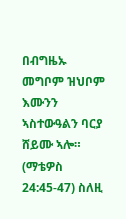በብግዜኡ መግቦም ዝህቦም እሙንን ኣስተውዓልን ባርያ ሸይሙ ኣሎ። (ማቴዎስ 24:45-47) ስለዚ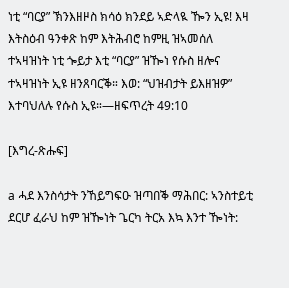ነቲ “ባርያ” ኽንእዘዞስ ክሳዕ ክንደይ ኣድላዪ ዀን ኢዩ! እዛ እትስዕብ ዓንቀጽ ከም እትሕብሮ ከምዚ ዝኣመሰለ ተኣዛዝነት ነቲ ጐይታ እቲ “ባርያ” ዝዀነ የሱስ ዘሎና ተኣዛዝነት ኢዩ ዘንጸባርቕ። እወ: “ህዝብታት ይእዘዝዎ” እተባህለሉ የሱስ ኢዩ።—ዘፍጥረት 49:10

[እግረ-ጽሑፍ]

a ሓደ እንስሳታት ንኸይግፍዑ ዝጣበቕ ማሕበር: ኣንስተይቲ ደርሆ ፈራህ ከም ዝዀነት ጌርካ ትርአ እኳ እንተ ዀነት: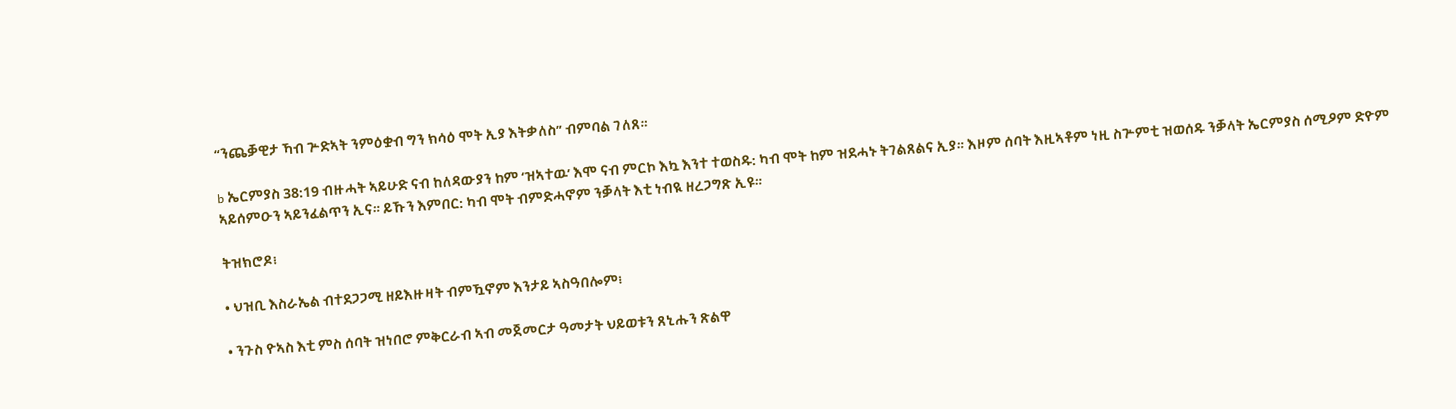“ንጨቓዊታ ኻብ ጕድኣት ንምዕቋብ ግን ክሳዕ ሞት ኢያ እትቃለስ” ብምባል ገለጸ።

b ኤርምያስ 38:19 ብዙሓት ኣይሁድ ናብ ከለዳውያን ከም ‘ዝኣተዉ’ እሞ ናብ ምርኮ እኳ እንተ ተወስዱ: ካብ ሞት ከም ዝደሓኑ ትገልጸልና ኢያ። እዞም ሰባት እዚኣቶም ነዚ ስጕምቲ ዝወሰዱ ንቓላት ኤርምያስ ሰሚዖም ድዮም ኣይሰምዑን ኣይንፈልጥን ኢና። ይኹን እምበር: ካብ ሞት ብምድሓኖም ንቓላት እቲ ነብዪ ዘረጋግጽ ኢዩ።

ትዝክሮዶ፧

• ህዝቢ እስራኤል ብተደጋጋሚ ዘይእዙዛት ብምዃኖም እንታይ ኣስዓበሎም፧

• ንጉስ ዮኣስ እቲ ምስ ሰባት ዝነበሮ ምቅርራብ ኣብ መጀመርታ ዓመታት ህይወቱን ጸኒሑን ጽልዋ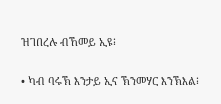ዝገበረሉ ብኸመይ ኢዩ፧

• ካብ ባሩኽ እንታይ ኢና ኽንመሃር እንኽእል፧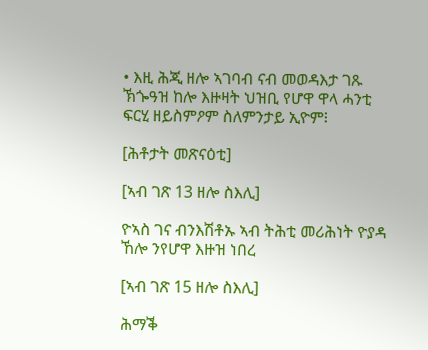• እዚ ሕጂ ዘሎ ኣገባብ ናብ መወዳእታ ገጹ ኽጐዓዝ ከሎ እዙዛት ህዝቢ የሆዋ ዋላ ሓንቲ ፍርሂ ዘይስምዖም ስለምንታይ ኢዮም፧

[ሕቶታት መጽናዕቲ]

[ኣብ ገጽ 13 ዘሎ ስእሊ]

ዮኣስ ገና ብንእሽቶኡ ኣብ ትሕቲ መሪሕነት ዮያዳ ኸሎ ንየሆዋ እዙዝ ነበረ

[ኣብ ገጽ 15 ዘሎ ስእሊ]

ሕማቕ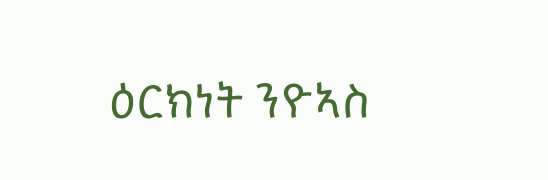ዕርክነት ንዮኣስ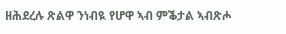ዘሕደረሉ ጽልዋ ንነብዪ የሆዋ ኣብ ምቕታል ኣብጽሖ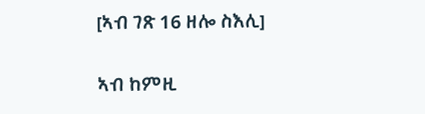[ኣብ ገጽ 16 ዘሎ ስእሊ]

ኣብ ከምዚ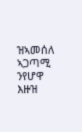ዝኣመሰለ ኣጋጣሚ ንየሆዋ እዙዝ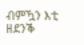ብምዃን እቲ ዘደንቕ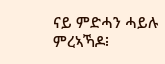ናይ ምድሓን ሓይሉ ምረኣኻዶ፧